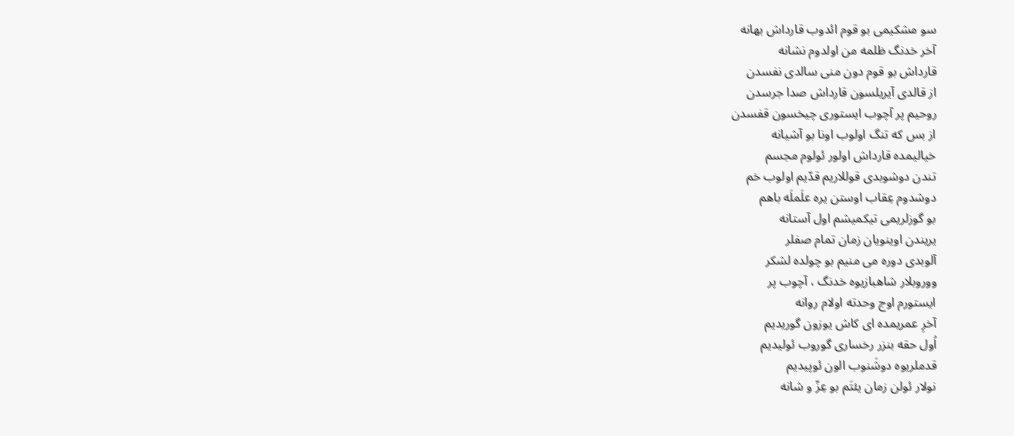سو مشکیمی بو قوم ائدوب قارداش بهانه
آخر خدنگ ظلمه من اولدوم نشانه
قارداش بو قوم دون منی سالدی نفسدن
از قالدی آیریلسون قارداش صدا جرسدن
روحیم پر آچوب ایستوری چیخسون قفسدن
از بس که تنگ اولوب اونا بو آشیانه
خیالیمده قارداش اولور ئولوم مجسم
تندن دوشوبدی قوللاریم قدّیم اولوب خم
دوشدوم عِقاب اوستن یره علَملَه باهم
بو گوزلریمی تیکمیشم اول آستانه
یریندن اوینویان زمان تمام صفلر
آلوبدی دوره می منیم بو چولده لشکر
ووروبلار شاهبازیوه خدنگ ، آچوب پر
ایستورم اوج وحدته اولام روانه
آخرِ عمریمده ای کاش یوزون گوریدیم
اُول حقه بنزر رخساری گوروب ئولیدیم
قدملریوه دوشَنوب الون ئوپیدیم
نولار ئولن زمان یئتَم بو عِزّ و شانه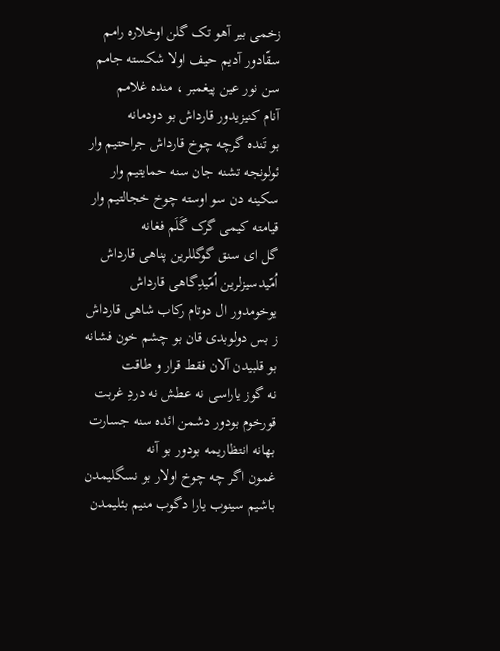زخمی بیر آهو تک گلن اوخلاره رامم
سقّادور آدیم حیف اولا شکسته جامم
سن نور عین پیغمبر ، منده غلامم
آنام کنیزیدور قارداش بو دودمانه
بو تَنده گرچه چوخ قارداش جراحتیم وار
ئولونجه تشنه جان سنه حمایتیم وار
سکینه دن سو اوسته چوخ خجالتیم وار
قیامته کیمی گرک گَلَم فغانه
گل ای سنق گوگللرین پناهی قارداش
اُمّیدسیزلرین اُمّیدِگاهی قارداش
یوخومدور ال دوتام رکاب شاهی قارداش
ز بس دولوبدی قان بو چشم خون فشانه
بو قلبیدن آلان فقط قرار و طاقت
نه گوز یاراسی نه عطش نه دردِ غربت
قورخوم بودور دشمن ائده سنه جسارت
بهانه انتظاریمه بودور بو آنه
غمون اگر چه چوخ اولار بو نسگلیمدن
باشیم سینوب یارا دگوب منیم بئلیمدن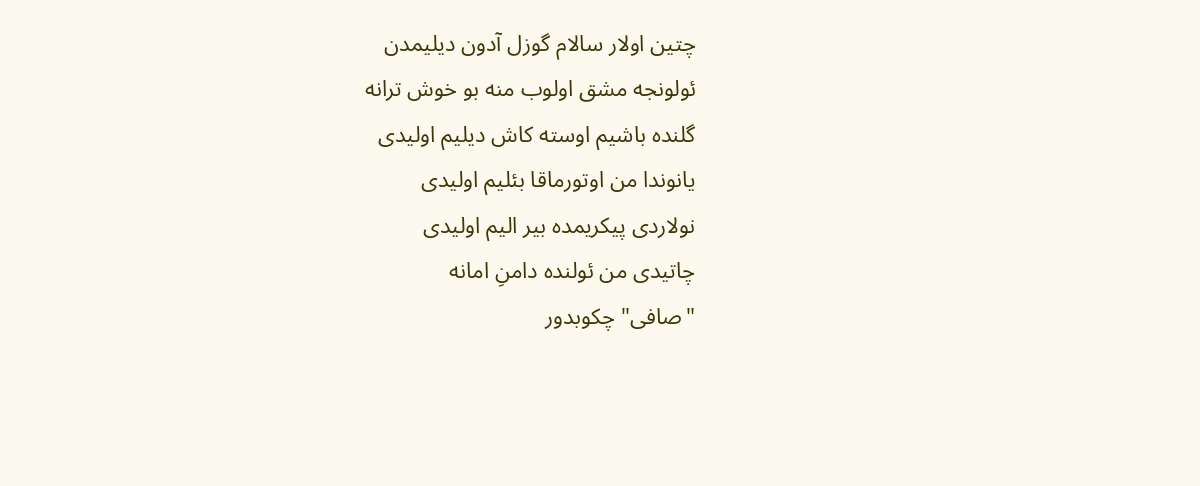چتین اولار سالام گوزل آدون دیلیمدن
ئولونجه مشق اولوب منه بو خوش ترانه
گلنده باشیم اوسته کاش دیلیم اولیدی
یانوندا من اوتورماقا بئلیم اولیدی
نولاردی پیکریمده بیر الیم اولیدی
چاتیدی من ئولنده دامنِ امانه
"صافی" چکوبدور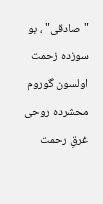"صادقی" ، بو سوزده زحمت
اولسون گوروم محشرده روحی غرقِ رحمت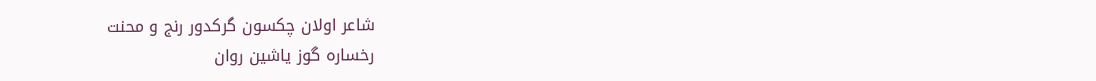شاعر اولان چکسون گرکدور رنج و محنت
رخساره گوز یاشین روان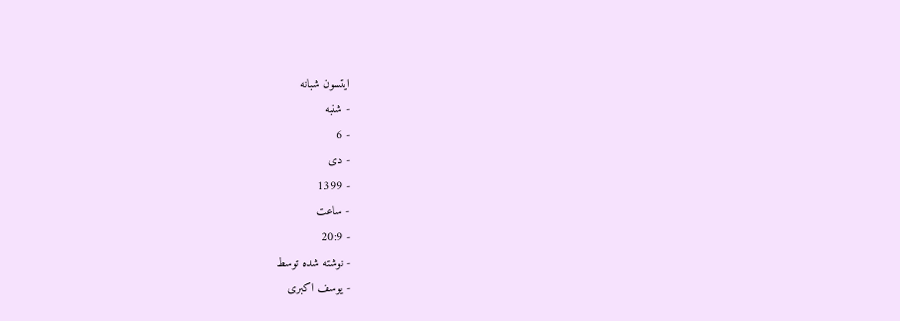ایتسون شبانه
- شنبه
- 6
- دی
- 1399
- ساعت
- 20:9
- نوشته شده توسط
- یوسف اکبری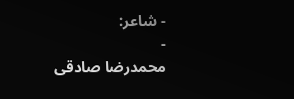- شاعر:
-
محمدرضا صادقی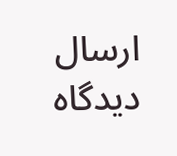ارسال دیدگاه